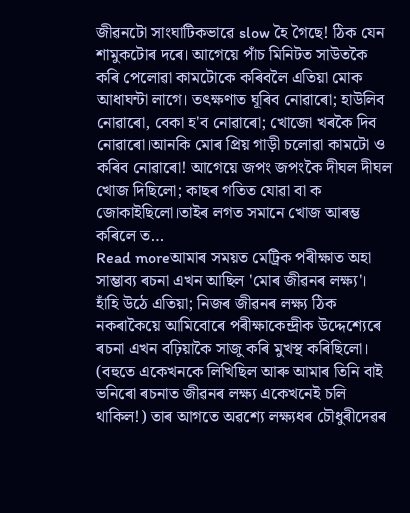জীৱনটো সাংঘাটিকভাৱে slow হৈ গৈছে! ঠিক যেন শামুকটোৰ দৰে। আগেয়ে পাঁচ মিনিটত সাউতকৈ কৰি পেলোৱা কামটোকে কৰিবলৈ এতিয়া মোক আধাঘন্টা লাগে। তৎক্ষণাত ঘূৰিব নোৱাৰো; হাউলিব নোৱাৰো, বেকা হ'ব নোৱাৰো; খোজো খৰকৈ দিব নোৱাৰো।আনকি মোৰ প্ৰিয় গাড়ী চলোৱা কামটো ও কৰিব নোৱাৰো! আগেয়ে জপং জপংকৈ দীঘল দীঘল খোজ দিছিলো; কাছৰ গতিত যোৱা বা ক জোকাইছিলো।তাইৰ লগত সমানে খোজ আৰম্ভ কৰিলে ত…
Read moreআমাৰ সময়ত মেট্ৰিক পৰীক্ষাত অহা সাম্ভাব্য ৰচনা এখন আছিল 'মোৰ জীৱনৰ লক্ষ্য'। হাঁহি উঠে এতিয়া; নিজৰ জীৱনৰ লক্ষ্য ঠিক নকৰাকৈয়ে আমিবোৰে পৰীক্ষাকেন্দ্ৰীক উদ্দেশ্যেৰে ৰচনা এখন বঢ়িয়াকৈ সাজু কৰি মুখস্থ কৰিছিলো। (বহুতে একেখনকে লিখিছিল আৰু আমাৰ তিনি বাই ভনিৰো ৰচনাত জীৱনৰ লক্ষ্য একেখনেই চলি থাকিল!) তাৰ আগতে অৱশ্যে লক্ষ্যধৰ চৌধুৰীদেৱৰ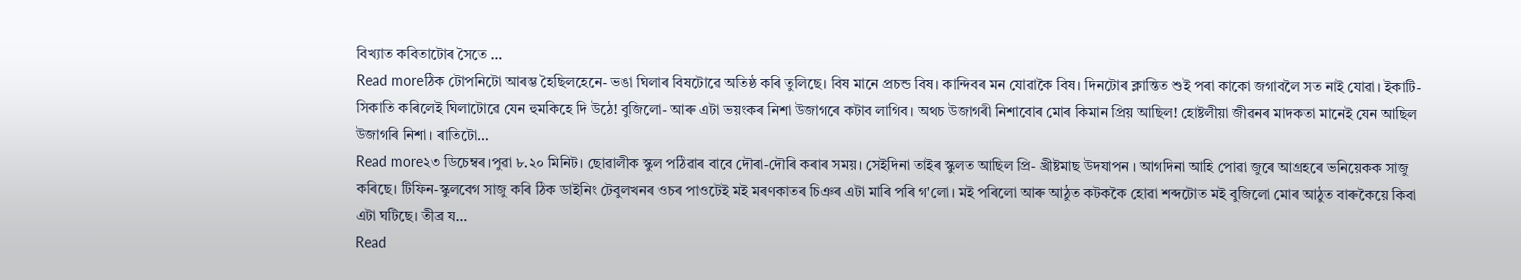বিখ্যাত কবিতাটোৰ সৈতে …
Read moreঠিক টোপনিটো আৰম্ভ হৈছিলহেনে- ভঙা ঘিলাৰ বিষটোৱে অতিষ্ঠ কৰি তুলিছে। বিষ মানে প্ৰচন্ড বিষ। কান্দিবৰ মন যোৱাকৈ বিষ। দিনটোৰ ক্লান্তিত শুই পৰা কাকো জগাবলৈ সত নাই যোৱা। ইকাটি-সিকাতি কৰিলেই ঘিলাটোৱে যেন হুমকিহে দি উঠে! বুজিলো- আৰু এটা ভয়ংকৰ নিশা উজাগৰে কটাব লাগিব। অথচ উজাগৰী নিশাবোৰ মোৰ কিমান প্ৰিয় আছিল! হোষ্টলীয়া জীৱনৰ মাদকতা মানেই যেন আছিল উজাগৰি নিশা। ৰাতিটো…
Read more২৩ ডিচেম্বৰ।পুৱা ৮.২০ মিনিট। ছোৱালীক স্কুল পঠিৱাৰ বাবে দৌৰা-দৌৰি কৰাৰ সময়। সেইদিনা তাইৰ স্কুলত আছিল প্ৰি- খ্ৰীষ্টমাছ উদযাপন । আগদিনা আহি পোৱা জুৰে আগ্ৰহৰে ভনিয়েকক সাজু কৰিছে। টিফিন-স্কুলবেগ সাজু কৰি ঠিক ডাইনিং টেবুলখনৰ ওচৰ পাওটেই মই মৰণকাতৰ চিঞৰ এটা মাৰি পৰি গ'লো। মই পৰিলো আৰু আঠুত কটককৈ হোৱা শব্দটোত মই বুজিলো মোৰ আঠুত বাৰুকৈয়ে কিবা এটা ঘটিছে। তীব্ৰ য…
Read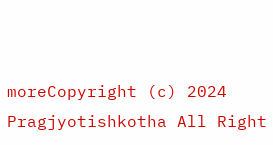moreCopyright (c) 2024 Pragjyotishkotha All Right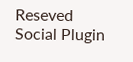Reseved
Social Plugin